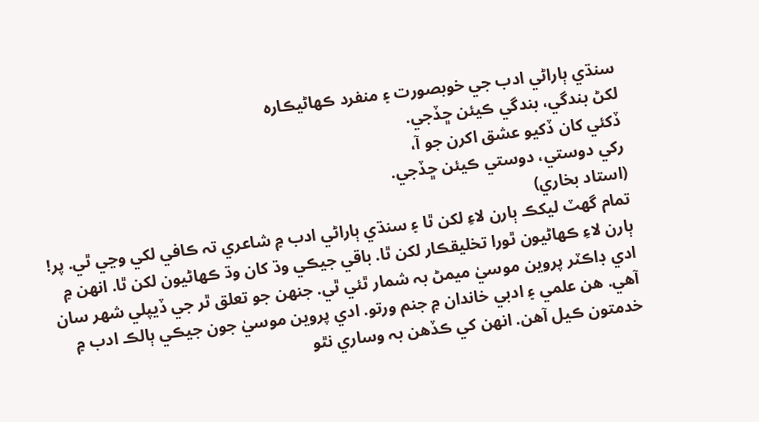سنڌي ٻاراڻي ادب جي خوبصورت ۽ منفرد ڪھاڻيڪارہ
لکڻ بندگي، بندگي ڪيئن ڇڏجي.
ڏکئي کان ڏکيو عشق اکرن جو آ،
رکي دوستي، دوستي ڪيئن ڇڏجي.
(استاد بخاري)
تمام گهٽ ليکڪ ٻارن لاءِ لکن ٿا ۽ سنڌي ٻاراڻي ادب ۾ شاعري تہ ڪافي لکي وڃي ٿي. پر! ٻارن لاءِ ڪھاڻيون ٿورا تخليقڪار لکن ٿا. باقي جيڪي وڌ کان وڌ ڪھاڻيون لکن ٿا. انھن ۾ ادي ڊاڪٽر پروين موسيٰ ميمڻ بہ شمار ٿئي ٿي. جنھن جو تعلق ٿر جي ڏيپلي شھر سان آهي. هن علمي ۽ ادبي خاندان ۾ جنم ورتو. ادي پروين موسيٰ جون جيڪي ٻالڪ ادب ۾ خدمتون ڪيل آهن. انھن کي ڪڏهن بہ وساري نٿو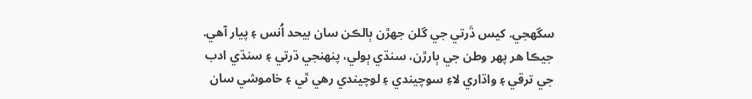سگهجي. کيس ڌَرتي جي گلن جھڙن ٻالڪن سان بيحد اُنس ۽ پيار آهي. جيڪا هر پھر وطن جي ٻارڙن، سنڌي ٻولي، پنھنجي ڌرتي ۽ سنڌي ادب جي ترقي ۽ واڌاري لاءِ سوچيندي ۽ لوچيندي رهي ٿي ۽ خاموشي سان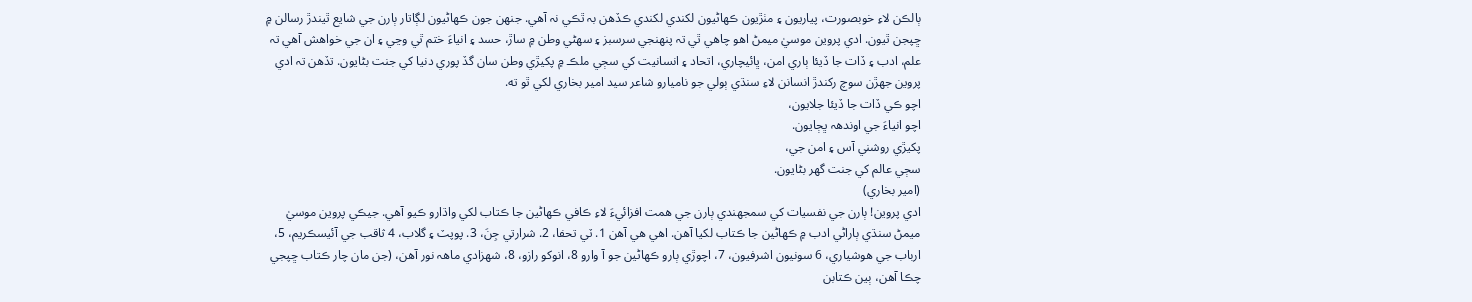ٻالڪن لاءِ خوبصورت، پياريون ۽ مٺڙيون ڪھاڻيون لکندي لکندي ڪڏهن بہ ٿڪي نہ آهي. جنھن جون ڪھاڻيون لڳاتار ٻارن جي شايع ٿيندڙ رسالن ۾ ڇپجن ٿيون. ادي پروين موسيٰ ميمڻ اهو چاهي ٿي تہ پنھنجي سرسبز ۽ سھڻي وطن ۾ ساڙ، حسد ۽ انياءَ ختم ٿي وڃي ۽ ان جي خواهش آهي تہ علم، ادب ۽ ڏات جا ڏيئا ٻاري امن، ڀائيچاري، اتحاد ۽ انسانيت کي سڄي ملڪ ۾ پکيڙي وطن سان گڏ پوري دنيا کي جنت بڻايون. تڏهن تہ ادي پروين جھڙن سوچ رکندڙ انسانن لاءِ سنڌي ٻولي جو ناميارو شاعر سيد امير بخاري لکي ٿو ته.
اچو ڪي ڏات جا ڏيئا جلايون،
اچو انياءَ جي اوندھہ ڀڄايون.
پکيڙي روشني آس ۽ امن جي،
سڄي عالم کي جنت گهر بڻايون.
(امير بخاري)
ادي پروين! ٻارن جي نفسيات کي سمجهندي ٻارن جي همت افزائيءَ لاءِ ڪافي ڪھاڻين جا ڪتاب لکي واڌارو ڪيو آهي. جيڪي پروين موسيٰ ميمڻ سنڌي ٻاراڻي ادب ۾ ڪھاڻين جا ڪتاب لکيا آهن. اهي هي آهن 1. ٽي تحفا، 2. شرارتي جِنَ، 3. پوپٽ ۽ گلاب، 4 ثاقب جي آئيسڪريم، 5، ارباب جي هوشياري، 6 سونيون اشرفيون، 7، اچوڙي ٻارو ڪھاڻين جو آ وارو 8، انوکو رازو، 8، شھزادي ماھہ نور آهن، (جن مان چار ڪتاب ڇپجي چڪا آهن، ٻين ڪتابن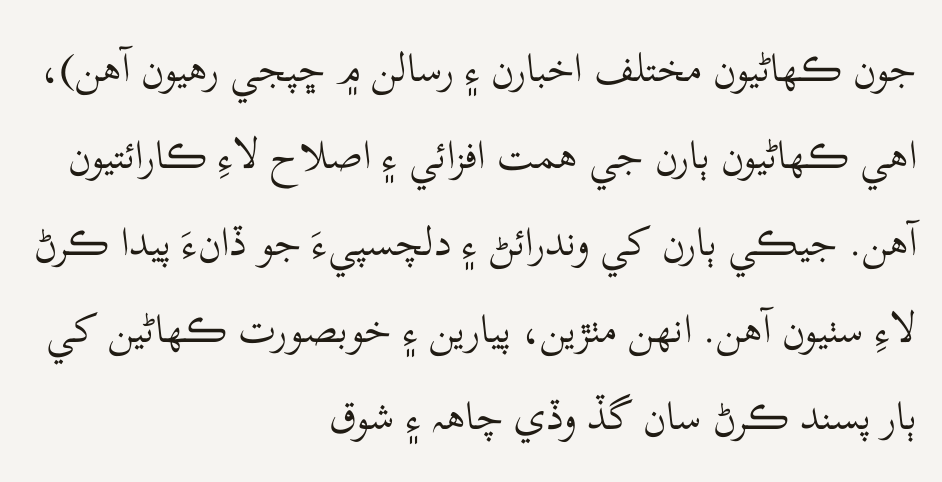جون ڪھاڻيون مختلف اخبارن ۽ رسالن ۾ ڇپجي رهيون آهن)، اهي ڪھاڻيون ٻارن جي همت افزائي ۽ اصلاح لاءِ ڪارائتيون آهن. جيڪي ٻارن کي وندرائڻ ۽ دلچسپيءَ جو ڏانءَ پيدا ڪرڻ لاءِ سٺيون آهن. انھن مٺڙين، پيارين ۽ خوبصورت ڪھاڻين کي ٻار پسند ڪرڻ سان گڏ وڏي چاھہ ۽ شوق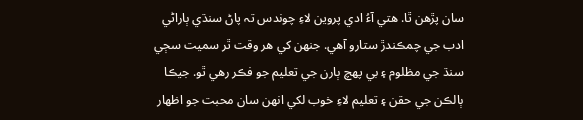سان پڙهن ٿا. هتي آءُ ادي پروين لاءِ چوندس تہ پاڻ سنڌي ٻاراڻي ادب جي چمڪندڙ ستارو آهي. جنھن کي هر وقت ٿر سميت سڄي سنڌ جي مظلوم ۽ بي پھچ ٻارن جي تعليم جو فڪر رهي ٿو. جيڪا ٻالڪن جي حقن ۽ تعليم لاءِ خوب لکي انھن سان محبت جو اظھار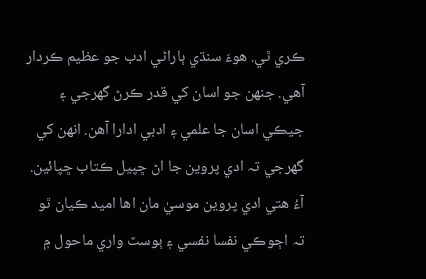ڪري ٿي. هوءَ سنڌي ٻاراڻي ادب جو عظيم ڪردار آهي. جنھن جو اسان کي قدر ڪرڻ گهرجي ۽ جيڪي اسان جا علمي ۽ ادبي ادارا آهن. انھن کي گهرجي تہ ادي پروين جا اڻ ڇپيل ڪتاب ڇپائين. آءُ هتي ادي پروين موسيٰ مان اها اميد ڪيان ٿو تہ اڄوڪي نفسا نفسي ۽ ٻوسٽ واري ماحول ۾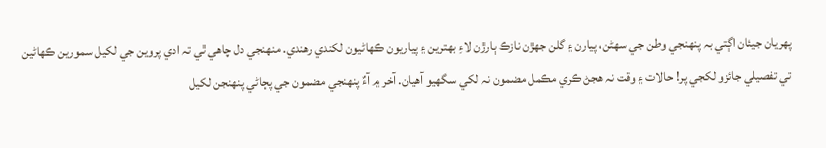پھريان جيئان اڳتي بہ پنھنجي وطن جي سھڻن، پيارن ۽ گلن جھڙن نازڪ ٻارڙن لاءِ بھترين ۽ پياريون ڪھاڻيون لکندي رهندي. منھنجي دل چاهي ٿي تہ ادي پروين جي لکيل سمورين ڪھاڻين تي تفصيلي جائزو لکجي پر! حالات ۽ وقت نہ هجڻ ڪري مڪمل مضمون نہ لکي سگهيو آهيان. آخر ۾ آءٌ پنھنجي مضمون جي پڄاڻي پنھنجن لکيل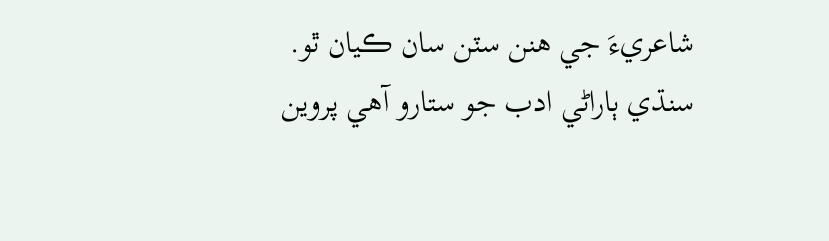شاعريءَ جي هنن سٽن سان ڪيان ٿو.
سنڌي ٻاراڻي ادب جو ستارو آهي پروين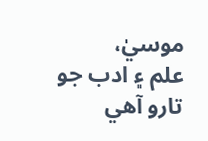موسيٰ،
علم ۽ ادب جو تارو آهي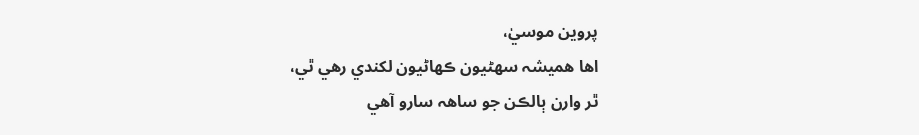پروين موسيٰ،
اها هميشہ سھڻيون ڪھاڻيون لکندي رهي ٿي،
ٿر وارن ٻالڪن جو ساھہ سارو آهي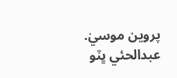پروين موسيٰ.
عبدالحئي ڀٽو